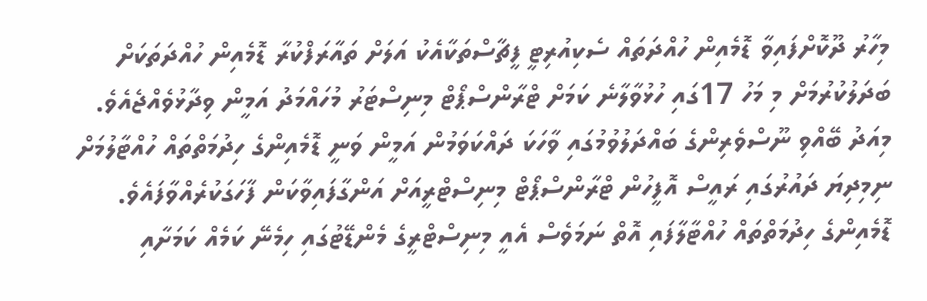މިހާރު ދޫކޮށްފައިވާ ޑޮމެއިން ހުއްދަތައް ސެކިއުރިޓީ ފީޗާސްތަކާއެކު އަލަށް ތައާރަފްކުރާ ޑޮމެއިން ހުއްދަތަކަށް ބަދަލުކުރުމަށް މި މަހު 17ގައި ހުޅުވާލާނެ ކަމަށް ޓްރާންސްޕޯޓް މިނިސްޓަރު މުހައްމަދު އަމީން ވިދާޅުވެއްޖެއެވެ.
މިއަދު ބޭއްވި ނޫސްވެރިންގެ ބައްދަލުވުމުގައި ވާހަކަ ދައްކަވަމުން އަމީން ވަނީ ޑޮމެއިންގެ ހިދުމަތްތައް ހުއްޓާލުމަށް ނިމިދިޔަ ދައުރުގައި ރައީސް އޮފީހުން ޓްރާންސްޕޯޓް މިނިސްޓްރީއަށް އަންގާފައިވާކަން ފާހަގަކުރެއްވާފައެވެ.
ޑޮމެއިންގެ ހިދުމަތްތައް ހުއްޓާލާފައި އޮތް ނަމަވެސް އެއީ މިނިސްޓްރީގެ މެންޑޭޓުގައި ހިމެނޭ ކަމެއް ކަމަށާއި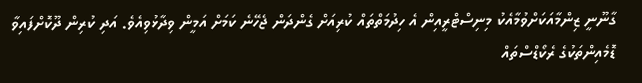ގާނޫނީ ޒިންމާއަކަށްވުމާއެކު މިނިސްޓްރީއިން އެ ހިދުމަތްތައް ކުރިއަށް ގެންދަން ޖެހޭނެ ކަމަށް އަމީން ވިދާޅުވިއެވެ. އަދި ކުރިން ދޫކޮށްފައިވާ ޑޮމެއިންތަކުގެ ރެކޯޑްސްތައް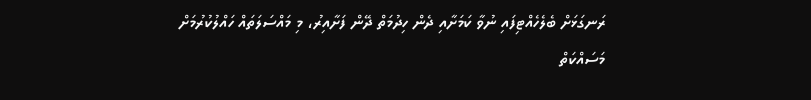ރަނގަޅަށް ބެލެހެއްޓިފައި ނުވާ ކަމަށާއި ދެން ހިދުމަތް ދޭން ފަށާއިރު، މި މައްސަލަތައް ހައްލުކުރުމަށް މަސައްކަތް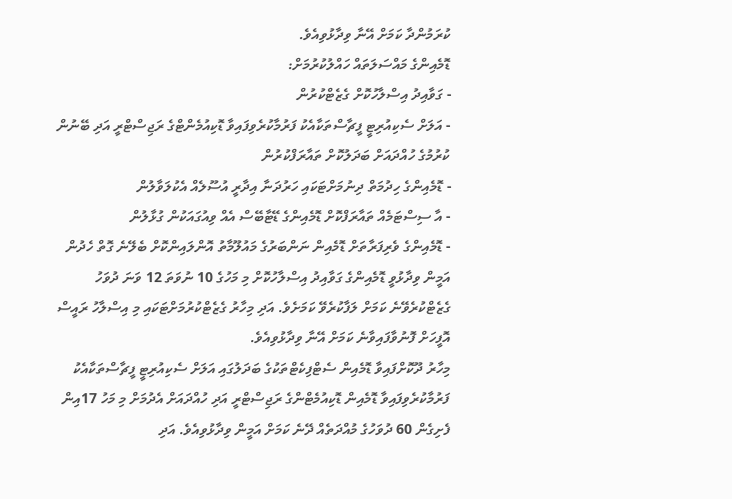ކުރަމުންދާ ކަމަށް އޭނާ ވިދާޅުވިއެވެ.
ޑޮމެއިންގެ މައްސަލަތައް ހައްލުކުރުމަށް:
- ގަވާއިދު އިސްލާހުކޮށް ގެޒެޓްކުރުން
- އަލަށް ސެކިއުރިޓީ ފީޗާސްތަކާއެކު ފަރުމާކުރެވިފައިވާ ޑޮކިއުމެންޓްގެ ރަޖިސްޓްރީ އަދި ބޭނުން ކުރުމުގެ ހުއްދައަށް ބަދަލުކޮށް ތައާރަފްކުރުން
- ޑޮމެއިންގެ ހިދުމަތް ދިނުމަށްޓަކައި ހަރުދަނާ އިދާރީ އުސޫލެއް އެކުލަވާލުން
- އާ ސިސްޓަމެއް ތައާރަފްކޮށް ޑޮމެއިންގެ ޑޭޓާބޭސް އެއް ވިއުގައަކުން ގުޅާލުން
- ޑޮމެއިންގެ ވެރިފަރާތަށް ޑޮމެއިން ނަންބަރުގެ މައުލޫމާތު އޮންލައިންކޮށް ބެލޭނެ ގޮތް ހެދުން
އަމީން ވިދާޅުވީ ޑޮމެއިންގެ ގަވާއިދު އިސްލާހުކޮށް މި މަހުގެ 10 ނުވަތަ 12 ވަނަ ދުވަހު ގެޒެޓްކުރެވޭނެ ކަމަށް ލަފާކުރެވޭ ކަމަށެވެ. އަދި މިހާރު ގެޒެޓްކުރުމަށްޓަކައި މި އިސްލާހު ރައީސް އޮފީހަށް ފޮނުވާފައިވާނެ ކަމަށް އޭނާ ވިދާޅުވިއެވެ.
މިހާރު ދޫކޮށްފައިވާ ޑޮމެއިން ސެޓްފިކެޓްތަކުގެ ބަދަލުގައި އަލަށް ސެކިއުރިޓީ ފީޗާސްތަކާއެކު ފަރުމާކުރެވިފައިވާ ޑޮމެއިން ޑޮކިއުމެޓްންގެ ރަޖިސްޓްރީ އަދި ހުއްދައަށް އެދުމަށް މި މަހު 17އިން ފެށިގެން 60 ދުވަހުގެ މުއްދަތެއް ދޭނެ ކަމަށް އަމީން ވިދާޅުވިއެވެ. އަދި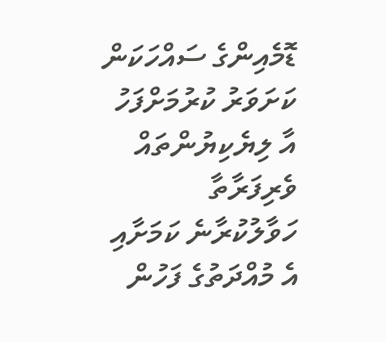ޑޮމެއިންގެ ސައްހަކަން ކަށަވަރު ކުރުމަށްފަހު އާ ލިޔެކިޔުންތައް ވެރިފަރާތާ ހަވާލުކުރާނެ ކަމަށާއި އެ މުއްދަތުގެ ފަހުން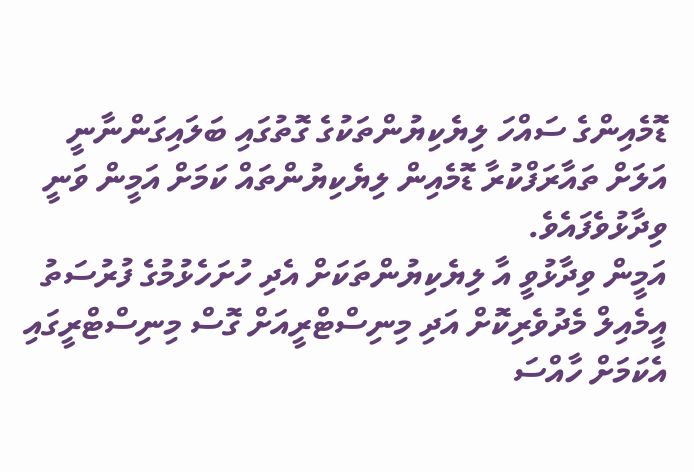ޑޮމެއިންގެ ސައްހަ ލިޔެކިޔުންތަކުގެ ގޮތުގައި ބަލައިގަންނާނީ އަލަށް ތައާރަފްކުރާ ޑޮމެއިން ލިޔެކިޔުންތައް ކަމަށް އަމީން ވަނީ ވިދާޅުވެފައެވެ.
އަމީން ވިދާޅުވީ އާ ލިޔެކިޔުންތަކަށް އެދި ހުށަހެޅުމުގެ ފުރުސަތު އީމެއިލް މެދުވެރިކޮށް އަދި މިނިސްޓްރީއަށް ގޮސް މިނިސްޓްރީގައި އެކަމަށް ހާއްސަ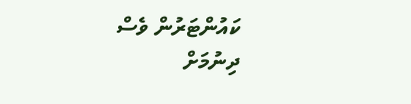ކައުންޓަރުން ވެސް ދިނުމަށް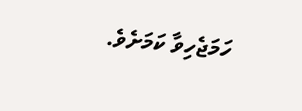ހަމަޖެހިވާ ކަމަށެވެ.